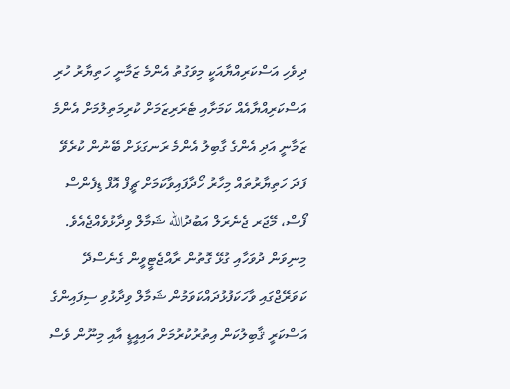ދިވެހި އަސްކަރިއްޔާއަކީ މިވަގުތު އެންމެ ޒަމާނީ ހަތިޔާރު ހުރި އަސްކަރިއްޔާއެއް ކަމަށާއި ޓެރަރިޒަމަށް ކުރިމަތިލުމަށް އެންމެ ޒަމާނީ އަދި އެންގެ ގާބިލު އެންމެ ރަނގަޅަށް ބޭނުން ކުރެވޭ ފަދަ ހަތިޔާރުތައް މިހާރު ހޯދާފައިވާކަމަށް ޗީފް އޮފް ޑިފެންސް ފޯސް، މޭޖަރ ޖެނެރަލް އަބުދުالله ޝަމާލް ވިދާޅުވެއްޖެއެވެ.
މިނިވަން ދުވަހާއި ގުޅޭ ގޮތުން ރާއްޖެޓީވީން ގެނެސްދޭ ކަވަރޭޖްގައި ވާހަކަފުޅުދައްކަވަމުން ޝަމާލް ވިދާޅުވި ސިފައިންގެ އަސްކަރީ ޤާބިލުކަން އިތުރުކުރުމަށް އައިއީޑީ އާއި މިނޫން ވެސް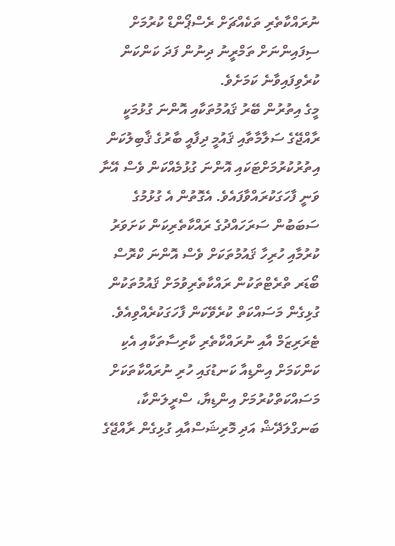ނުރައްކާތެރި ތަކެއްޗަށް ރެސްޕޯންޑް ކުރުމަށް ސިފައިންނަށް ތަމްރީނު ދިނުން ފަދަ ކަންކަން ކުރެވިފައިވާނެ ކަމަށެވެ.
މީގެ އިތުރުން ބޭރު ޤައުމުތަކާއި އޮންނަ ގުޅުމަކީ ރާއްޖޭގެ ސަލާމާތާއި ޤައުމީ ދިފާއީ ބާރުގެ ޤާބިލުކަން އިތުރުކުރުމަށްޓަކައި އޮންނަ ގުޅުމެއްކަން ވެސް އޭނާ ވަނީ ފާހަގަކުރައްވާފައެވެ. އެގޮތުން އެ ގުޅުމުގެ ސަބަބުން ސަރަހައްދުގެ ރައްކާތެރިކަން ކަށަވަރު ކުރުމާއި ހުރިހާ ޤައުމުތަކަށް ވެސް އޮންނަ ކްރޮސް ބޯޑަރ ތްރެޓްތަކުން ރައްކާތެރިވުމަށް ޤައުމުތަކުން ގުޅިގެން މަސައްކަތް ކުރެވޭކަން ފާހަގަކުރެއްވިއެވެ.
ޓެރަރިޒަމް އާއި ނުރައްކާތެރި ކާރިސާތަކާއި އެކި ކަންކަމަށް އިންޑިއާ ކަނޑުގައި ހުރި ނުރައްކާތަކަށް މަސައްކަތްކުރުމަށް އިންޑިޔާ، ސްރީލަންކާ، ބަނގްލަދޭޝް އަދި މޮރިޝަސްއާއި ގުޅިގެން ރާއްޖޭގެ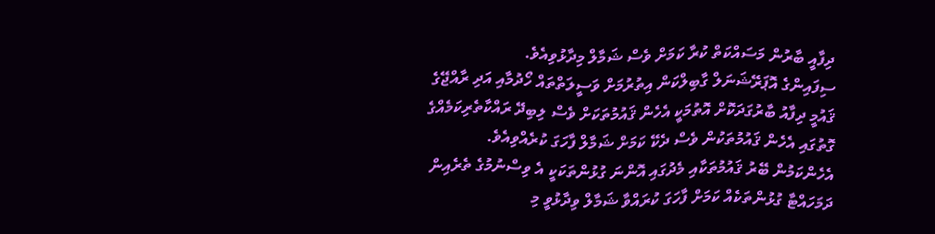ދިފާއީ ބާރުން މަސައްކަތް ކުރާ ކަމަށް ވެސް ޝަމާލް މިދާޅުވިއެވެ.
ސިފައިންގެ އޮޕަރޭޝަނަލް ގާބިލްކަން އިތުރުމަށް ވަސީލަތްތައް ހޯދުމާއި އަދި ރާއްޖޭގެ ޤައުމީ ދިފާއު ބާރުގަދަކޮށް އޮތުމަކީ އެހެން ޤައުމުތަކަށް ވެސް ލިބިދޭ ރައްކާތެރިކަމެއްގެ ގޮތުގައި އެހެން ޤައުމުތަކުން ވެސް ދެކޭ ކަމަށް ޝަމާލް ފާހަގަ ކުރެއްވިއެވެ.
އެހެންކަމުން ބޭރު ޤައުމުތަކާއި މެދުގައި އޮންނަ ގުޅުންތަކަކީ އެ ވިސްނުމުގެ ތެރެއިން ދަމަހައްޓާ ގުޅުންތަކެއް ކަމަށް ފާހަގަ ކުރައްވާ ޝަމާލް ވިދާޅުވީ މި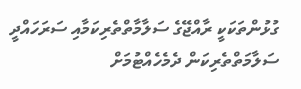ގުޅުންތަކަކީ ރާއްޖޭގެ ސަލާމާތްތެރިކަމާއި ސަރަހައްދީ ސަލާމަތްތެރިކަން ދެމެހެއްޓުމަށް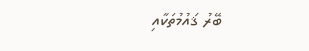ބޭރު ޤައުމުތަކާއި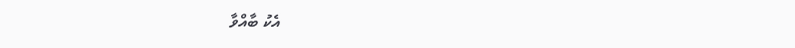އެކު ބާއްވާ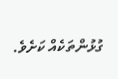ގުޅުންތަކެއް ކަށެވެ.